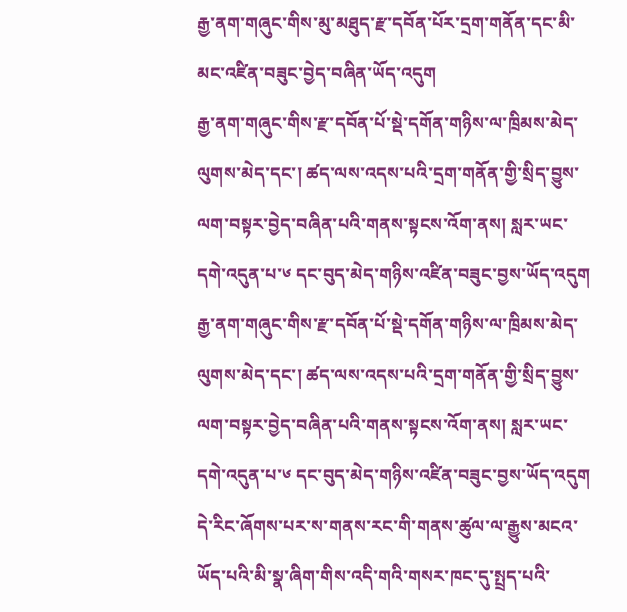རྒྱ་ནག་གཞུང་གིས་མུ་མཐུད་རྫ་དབོན་པོར་དྲག་གནོན་དང་མི་མང་འཛིན་བཟུང་བྱེད་བཞིན་ཡོད་འདུག
རྒྱ་ནག་གཞུང་གིས་རྫ་དབོན་པོ་སྡེ་དགོན་གཉིས་ལ་ཁྲིམས་མེད་ལུགས་མེད་དང་། ཚད་ལས་འདས་པའི་དྲག་གནོན་གྱི་སྲིད་བྱུས་ལག་བསྟར་བྱེད་བཞིན་པའི་གནས་སྟངས་འོག་ནས། སླར་ཡང་དགེ་འདུན་པ་༦ དང་བུད་མེད་གཉིས་འཛིན་བཟུང་བྱས་ཡོད་འདུག
རྒྱ་ནག་གཞུང་གིས་རྫ་དབོན་པོ་སྡེ་དགོན་གཉིས་ལ་ཁྲིམས་མེད་ལུགས་མེད་དང་། ཚད་ལས་འདས་པའི་དྲག་གནོན་གྱི་སྲིད་བྱུས་ལག་བསྟར་བྱེད་བཞིན་པའི་གནས་སྟངས་འོག་ནས། སླར་ཡང་དགེ་འདུན་པ་༦ དང་བུད་མེད་གཉིས་འཛིན་བཟུང་བྱས་ཡོད་འདུག
དེ་རིང་ཞོགས་པར་ས་གནས་རང་གི་གནས་ཚུལ་ལ་རྒྱུས་མངའ་ཡོད་པའི་མི་སྣ་ཞིག་གིས་འདི་གའི་གསར་ཁང་དུ་སྤྲད་པའི་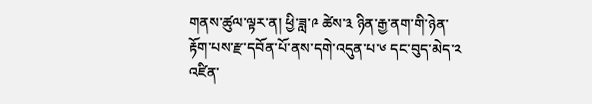གནས་ཚུལ་ལྟར་ན། ཕྱི་ཟླ་༩ ཚེས་༣ ཉིན་རྒྱ་ནག་གི་ཉེན་རྟོག་པས་རྫ་དབོན་པོ་ནས་དགེ་འདུན་པ་༦ དང་བུད་མེད་༢ འཛིན་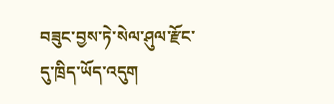བཟུང་བྱས་ཏེ་སེལ་ཤུལ་རྫོང་དུ་ཁྲིད་ཡོད་འདུག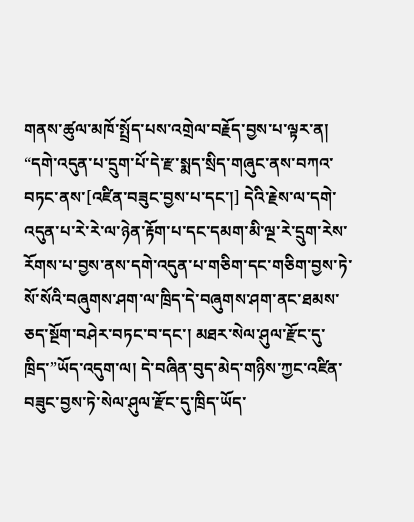གནས་ཚུལ་མཁོ་སྤྲོད་པས་འགྲེལ་བརྗོད་བྱས་པ་ལྟར་ན། “དགེ་འདུན་པ་དྲུག་པོ་དེ་རྫ་སྨད་སྲིད་གཞུང་ནས་བཀའ་བཏང་ནས་[འཛིན་བཟུང་བྱས་པ་དང་།] དེའི་རྗེས་ལ་དགེ་འདུན་པ་རེ་རེ་ལ་ཉེན་རྟོག་པ་དང་དམག་མི་ལྔ་རེ་དྲུག་རེས་རོགས་པ་བྱས་ནས་དགེ་འདུན་པ་གཅིག་དང་གཅིག་བྱས་ཏེ་སོ་སོའི་བཞུགས་ཤག་ལ་ཁྲིད་དེ་བཞུགས་ཤག་ནང་ཐམས་ཅད་སྔོག་བཤེར་བཏང་བ་དང་། མཐར་སེལ་ཤུལ་རྫོང་དུ་ཁྲིད་”ཡོད་འདུག་ལ། དེ་བཞིན་བུད་མེད་གཉིས་ཀྱང་འཛིན་བཟུང་བྱས་ཏེ་སེལ་ཤུལ་རྫོང་དུ་ཁྲིད་ཡོད་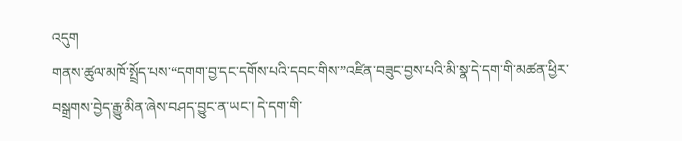འདུག
གནས་ཚུལ་མཁོ་སྤྲོད་པས་“དགག་བྱ་དང་དགོས་པའི་དབང་གིས་”འཛིན་བཟུང་བྱས་པའི་མི་སྣ་དེ་དག་གི་མཚན་ཕྱིར་བསྒྲགས་བྱེད་རྒྱུ་མིན་ཞེས་བཤད་བྱུང་ན་ཡང་། དེ་དག་གི་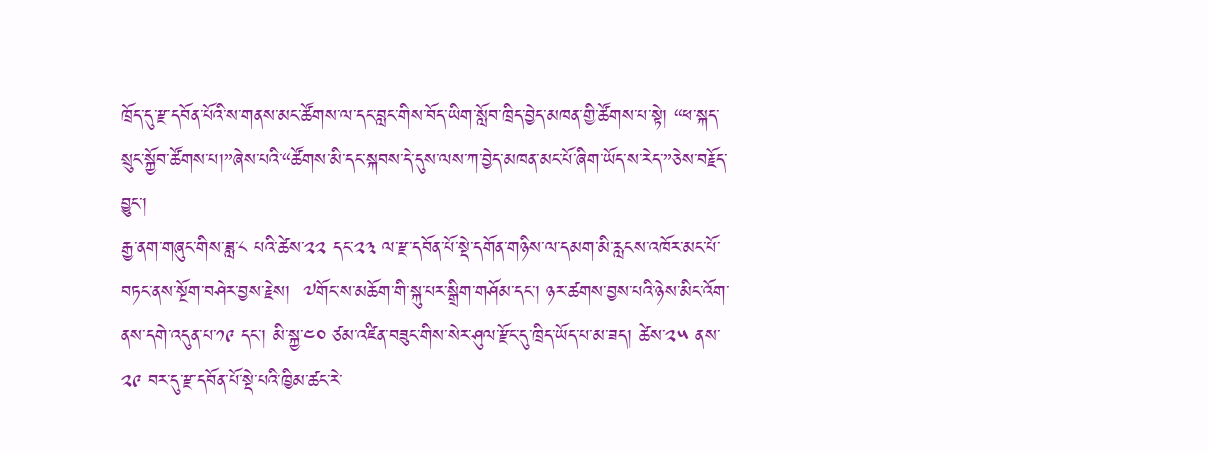ཁྲོད་དུ་རྫ་དབོན་པོའི་ས་གནས་མང་ཚོགས་ལ་དང་བླང་གིས་བོད་ཡིག་སློབ་ཁྲིད་བྱེད་མཁན་གྱི་ཚོགས་པ་སྟེ། “ཕ་སྐད་སྲུང་སྐྱོབ་ཚོགས་པ།”ཞེས་པའི་“ཚོགས་མི་དང་སྐབས་དེ་དུས་ལས་ཀ་བྱེད་མཁན་མང་པོ་ཞིག་ཡོད་ས་རེད་”ཅེས་བརྗོད་བྱུང་།
རྒྱ་ནག་གཞུང་གིས་ཟླ་༨ པའི་ཚེས་༢༢ དང་༢༣ ལ་རྫ་དབོན་པོ་སྡེ་དགོན་གཉིས་ལ་དམག་མི་རླངས་འཁོར་མང་པོ་བཏང་ནས་སྔོག་བཤེར་བྱས་རྗེས།  ༧གོང་ས་མཆོག་གི་སྐུ་པར་སྒྲིག་གཤོམ་དང་། ཉར་ཚགས་བྱས་པའི་ཉེས་མིང་འོག་ནས་དགེ་འདུན་པ་༡༩ དང་། མི་སྐྱ་༤༠ ཙམ་འཛིན་བཟུང་གིས་སེར་ཤུལ་རྫོང་དུ་ཁྲིད་ཡོད་པ་མ་ཟད། ཚེས་༢༥ ནས་ ༢༩ བར་དུ་རྫ་དབོན་པོ་སྡེ་པའི་ཁྱིམ་ཚང་རེ་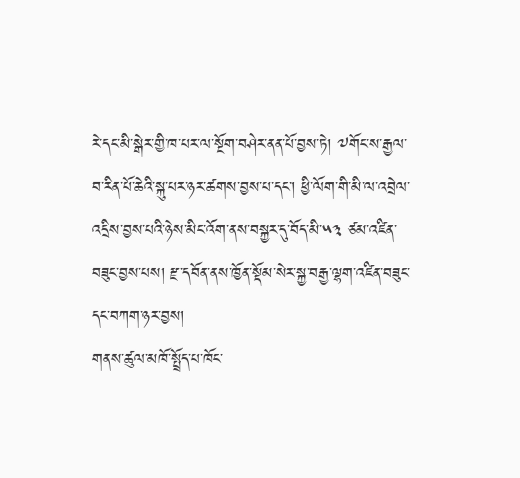རེ་དང་མི་སྒེར་གྱི་ཁ་པར་ལ་སྔོག་བཤེར་ནན་པོ་བྱས་ཏེ། ༧གོང་ས་རྒྱལ་བ་རིན་པོ་ཆེའི་སྐུ་པར་ཉར་ཚགས་བྱས་པ་དང་། ཕྱི་ལོག་གི་མི་ལ་འབྲེལ་འདྲིས་བྱས་པའི་ཉེས་མིང་འོག་ནས་བསྐྱར་དུ་བོད་མི་༥༣ ཙམ་འཛིན་བཟུང་བྱས་པས། རྫ་དབོན་ནས་ཁྱོན་སྡོམ་སེར་སྐྱ་བརྒྱ་ལྷག་འཛིན་བཟུང་དང་བཀག་ཉར་བྱས།
གནས་ཚུལ་མཁོ་སྤྲོད་པ་ཁོང་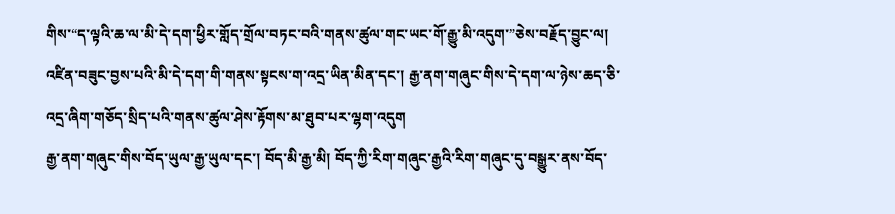གིས་“ད་ལྟའི་ཆ་ལ་མི་དེ་དག་ཕྱིར་གློད་གྲོལ་བཏང་བའི་གནས་ཚུལ་གང་ཡང་གོ་རྒྱུ་མི་འདུག་”ཅེས་བརྗོད་བྱུང་ལ། འཛིན་བཟུང་བྱས་པའི་མི་དེ་དག་གི་གནས་སྟངས་ག་འདྲ་ཡིན་མིན་དང་། རྒྱ་ནག་གཞུང་གིས་དེ་དག་ལ་ཉེས་ཆད་ཅི་འདྲ་ཞིག་གཅོད་སྲིད་པའི་གནས་ཚུལ་ཤེས་རྟོགས་མ་ཐུབ་པར་ལྷག་འདུག
རྒྱ་ནག་གཞུང་གིས་བོད་ཡུལ་རྒྱ་ཡུལ་དང་། བོད་མི་རྒྱ་མི། བོད་ཀྱི་རིག་གཞུང་རྒྱའི་རིག་གཞུང་དུ་བསྒྱུར་ནས་བོད་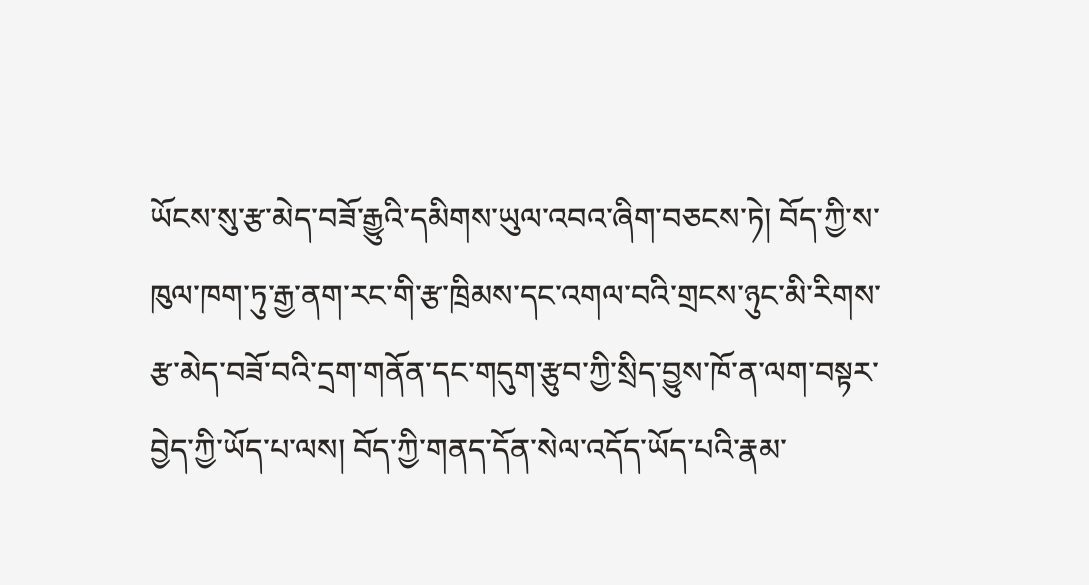ཡོངས་སུ་རྩ་མེད་བཟོ་རྒྱུའི་དམིགས་ཡུལ་འབའ་ཞིག་བཅངས་ཏེ། བོད་ཀྱི་ས་ཁུལ་ཁག་ཏུ་རྒྱ་ནག་རང་གི་རྩ་ཁྲིམས་དང་འགལ་བའི་གྲངས་ཉུང་མི་རིགས་རྩ་མེད་བཟོ་བའི་དྲག་གནོན་དང་གདུག་རྩུབ་ཀྱི་སྲིད་བྱུས་ཁོ་ན་ལག་བསྟར་བྱེད་ཀྱི་ཡོད་པ་ལས། བོད་ཀྱི་གནད་དོན་སེལ་འདོད་ཡོད་པའི་རྣམ་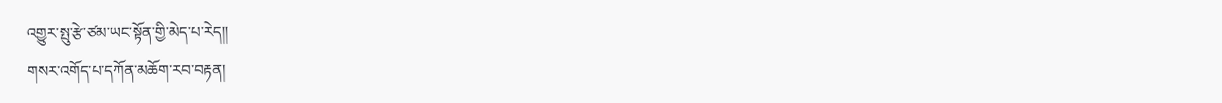འགྱུར་སྤུ་རྩེ་ཙམ་ཡང་སྟོན་གྱི་མེད་པ་རེད།།
གསར་འགོད་པ་དཀོན་མཆོག་རབ་བརྟན།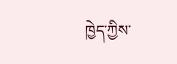ཁྱེད་ཀྱིས་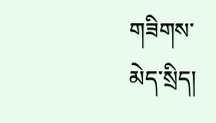གཟིགས་མེད་སྲིད།